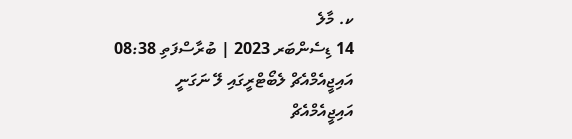ކ. މާލެ
14 ޑިސެންބަރ 2023 | ބުރާސްފަތި 08:38
އައިޖީއެމްއެޗް ލެބޯޓްރީގައި ލޭ ނަގަނީ
އައިޖީއެމްއެޗް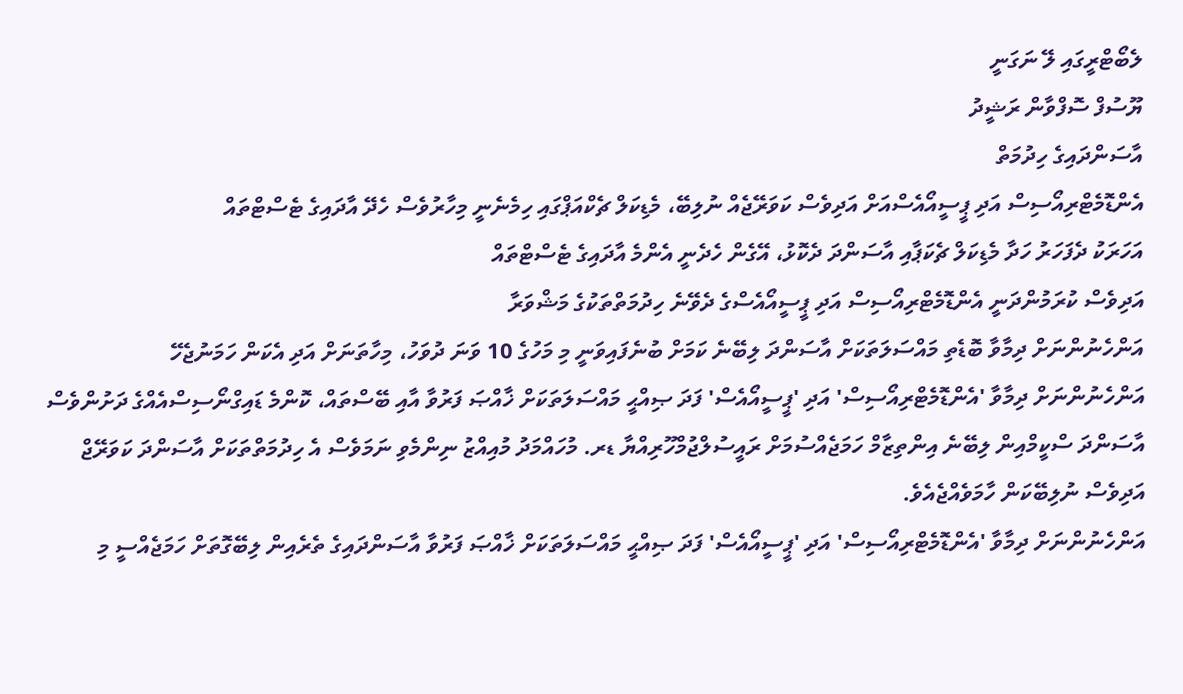ލެބޯޓްރީގައި ލޭ ނަގަނީ
ޔޫސުފް ސޮފްވާން ރަޝީދު
އާސަންދައިގެ ހިދުމަތް
އެންޑޮމެޓްރިއޯސިސް އަދި ޕީސީއޯއެސްއަށް އަދިވެސް ކަވަރޭޖެއް ނުލިބޭ، މެޑިކަލް ޗެކްއަޕްގައި ހިމެނެނީ މިހާރުވެސް ހެދޭ އާދައިގެ ޓެސްޓްތައް
އަހަރަކު ދެފަހަރު ހަދާ މެޑިކަލް ޗެކަޕާއި އާސަންދަ ދެކޮޅު، އޭގެން ހެދެނީ އެންމެ އާދައިގެ ޓެސްޓްތައް
އަދިވެސް ކުރަމުންދަނީ އެންޑޮމެޓްރިއޯސިސް އަދި ޕީސީއޯއެސްގެ ދެވޭނެ ހިދުމަތްތަކުގެ މަޝްވަރާ
އަންހެނުންނަށް ދިމާވާ ބޮޑެތި މައްސަލަތަކަށް އާސަންދަ ލިބޭނެ ކަމަށް ބުނެފައިވަނީ މި މަހުގެ 10 ވަނަ ދުވަހު، މިހާތަނަށް އަދި އެކަން ހަމަނުޖެހޭ
އަންހެނުންނަށް ދިމާވާ 'އެންޑޮމެޓްރިއޯސިސް' އަދި 'ޕީސީއޯއެސް' ފަދަ ޞިއްޙީ މައްސަލަތަކަށް ޚާއްޞަ ފަރުވާ އާއި ބޭސްތައް، ކޮންމެ ޑައިގްނޯސިސްއެއްގެ ދަށުންވެސް އާސަންދަ ސްކީމްއިން ލިބޭނެ އިންތިޒާމް ހަމަޖެއްސުމަށް ރައީސުލްޖުމްހޫރިއްޔާ ޑރ. މުހައްމަދު މުއިއްޒު ނިންމެވި ނަމަވެސް އެ ހިދުމަތްތަކަށް އާސަންދަ ކަވަރޭޖް އަދިވެސް ނުލިބޭކަން ހާމަވެއްޖެއެވެ.
އަންހެނުންނަށް ދިމާވާ 'އެންޑޮމެޓްރިއޯސިސް' އަދި 'ޕީސީއޯއެސް' ފަދަ ޞިއްޙީ މައްސަލަތަކަށް ޚާއްޞަ ފަރުވާ އާސަންދައިގެ ތެރެއިން ލިބޭގޮތަށް ހަމަޖެއްސީ މި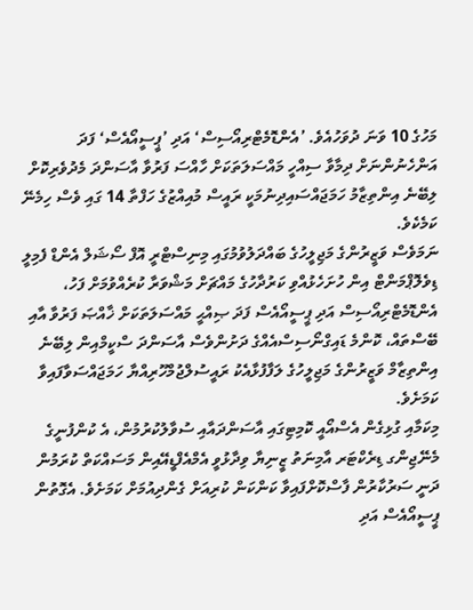މަހުގެ 10 ވަނަ ދުވަހުއެވެ. ’އެންޑޮމެޓްރިއޯސިސް‘ އަދި ’ޕީސީއޯއެސް‘ ފަދަ އަންހެނުންނަށް ދިމާވާ ސިއްހީ މައްސަލަތަކަށް ހާއްސަ ފަރުވާ އާސަންދަ މެދުވެރިކޮށް ލިބޭނެ އިންތިޒާމު ހަމަޖައްސައިދިނުމަކީ ރައީސް މުއިއްޒުގެ ހަފްތާ 14 ގައި ވެސް ހިމެނޭ ކަމެކެވެ.
ނަމަވެސް ވަޒީރުންގެ މަޖިލީހުގެ ބައްދަލުވުމުގައި މިނިސްޓްރީ އޮފް ސޯޝަލް އެންޑް ފެމިލީ ޑިވެލޮޕްމަންޓް އިން ހުށަހެޅުއްވި ކަރުދާހުގެ މައްޗަށް މަޝްވަރާ ކުރެއްވުމަށް ފަހު، އެންޑޮމެޓްރިއޯސިސް އަދި ޕީސީއޯއެސް ފަދަ ޞިއްޙީ މައްސަލަތަކަށް ޚާއްޞަ ފަރުވާ އާއި ބޭސްތައް، ކޮންމެ ޑައިގްނޯސިސްއެއްގެ ދަށުންވެސް އާސަންދަ ސްކީމްއިން ލިބޭނެ އިންތިޒާމް ވަޒީރުންގެ މަޖިލީހުގެ ލަފާފުޅާއެކު ރައީސުލްޖުމްހޫރިއްޔާ ހަމަޖައްސަވާފައިވާ ކަމަށެވެ.
މިކަމާއި ގުޅިގެން އެސްއޯއީ ކޮމިޓިގައި އާސަންދައާއި ސުވާލުކުރުމުން، އެ ކުންފުނީގެ މެނޭޖިންގ ޑިރެކްޓަރ އާމިނަތު ޒީނިޔާ ވިދާޅުވީ އެމްއެފްޑީއޭއިން މަސައްކަތް ކުރަމުން ދަނީ ސަރުކާރުން ފާސްކޮށްފައިވާ ކަންކަން ކުރިއަށް ގެންދިއުމަށް ކަމަށެވެ. އެގޮތުން ޕީސީއޯއެސް އަދި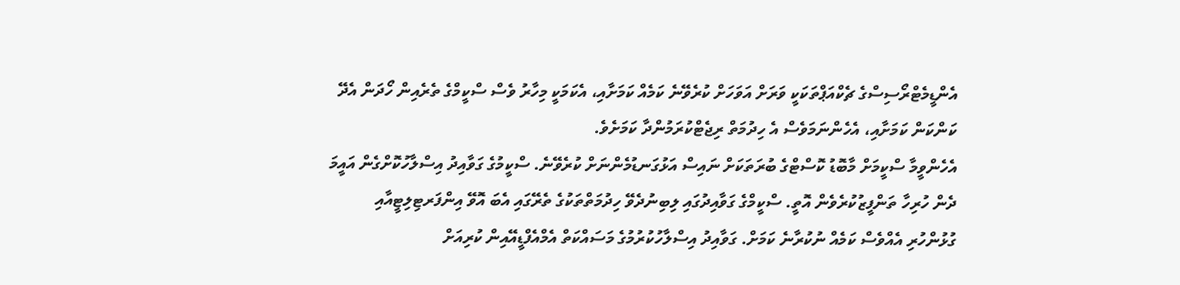އެންޑީމެޓްރޯސިސްގެ ޗެކްއަޕްތަކަކީ ވަރަށް އަވަހަށް ކުރެވޭނެ ކަމެއް ކަމަށާއި، އެކަމަކީ މިހާރު ވެސް ސްކީމްގެ ތެރެއިން ހޯދަން އެދޭ ކަންކަން ކަމަށާއި، އެހެންނަމަވެސް އެ ހިދުމަތް ރިޖެޓްކުރަމުންދާ ކަމަށެވެ.
އެހެންވީމާ ސްކީމަށް މާބޮޑު ކޮސްޓްގެ ބުރަތަކަށް ނައިސް އަޅުގަނޑުމެންނަށް ކުރެވޭނެ. ސްކީމުގެ ގަވާއިދު އިސްލާހުކޮށްގެން އައީމަ ދެން ހުރިހާ ތަންފީޒުކުރެވެން އޮތީ. ސްކީމްގެ ގަވާއިދުގައި ލިބިނުދެވޭ ހިދުމަތްތަކުގެ ތެރޭގައި އެބަ އޮވޭ އިންފަރޓިލިޓީއާއި ގުޅުންހުރި އެއްވެސް ކަމެއް ނުކުރާނެ ކަމަށް. ގަވާއިދު އިސްލާހުކުރުމުގެ މަސައްކަތް އެމްއެފްޑީއޭއިން ކުރިއަށް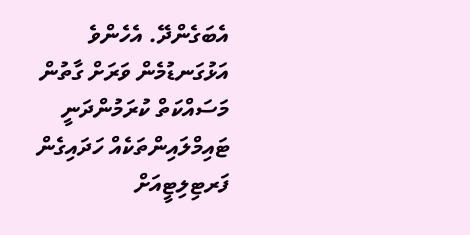އެބަގެންދޭ. އެހެންވެ އަޅުގަނޑުމެން ވަރަށް ގާތުން މަސައްކަތް ކުރަމުންދަނީ ޓައިމްލައިންތަކެއް ހަދައިގެން ފަރޓިލިޓީއަށް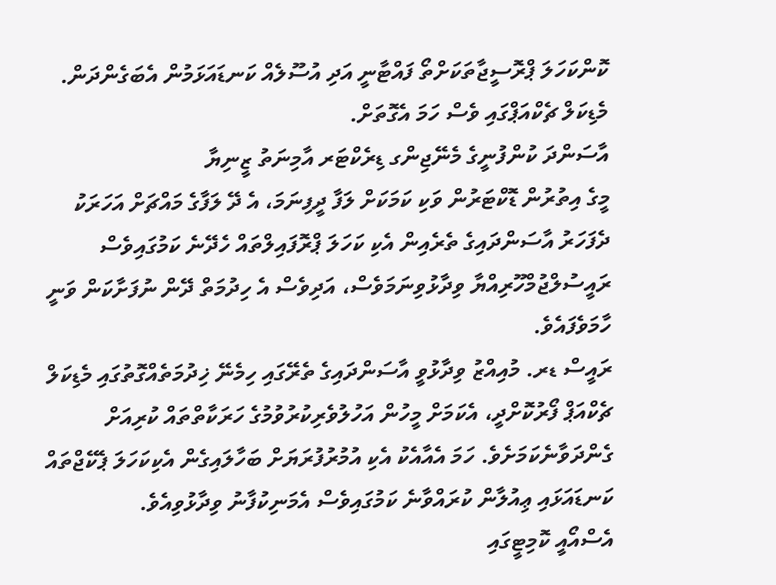ކޮންކަހަލަ ޕްރޮސީޖާތަކަށްތޯ ފައްޓާނީ އަދި އުސޫލެއް ކަނޑައަޅަމުން އެބަގެންދަން. މެޑިކަލް ޗެކްއަޕްގައި ވެސް ހަމަ އެގޮތަށް.
އާސަންދަ ކުންފުނީގެ މެނޭޖިންގ ޑިރެކްޓަރ އާމިނަތު ޒީނިޔާ
މީގެ އިތުރުން ޑޮކްޓަރުން ވަކި ކަމަކަށް ލަފާ ދީފިނަމަ، އެ ދޭ ލަފާގެ މައްޗަށް އަހަރަކު ދެފަހަރު އާސަންދައިގެ ތެރެއިން އެކި ކަހަލަ ޕްރޮފައިލްތައް ހެދޭނެ ކަމުގައިވެސް ރައީސުލްޖުމްހޫރިއްޔާ ވިދާޅުވިނަމަވެސް، އަދިވެސް އެ ހިދުމަތް ދޭން ނުފަށާކަން ވަނީ ހާމަވެފައެވެ.
ރައީސް ޑރ. މުއިއްޒު ވިދާޅުވީ އާސަންދައިގެ ތެރޭގައި ހިމެނޭ ޚިދުމަތެއްގޮތުގައި މެޑިކަލް ޗެކްއަޕް ފޯރުކޮށްދީ، އެކަމަށް މީހުން އަހުލުވެރިކުރުވުމުގެ ހަރަކާތްތައް ކުރިއަށް ގެންދަވާނެކަމަށެވެ. ހަމަ އެއާއެކު އެކި އުމުރުފުރަޔަށް ބަހާލައިގެން އެކިކަހަލަ ޕެކޭޖްތައް ކަނޑައަޅައި ޢިއުލާން ކުރައްވާނެ ކަމުގައިވެސް އެމަނިކުފާނު ވިދާޅުވިއެވެ.
އެސްއޯއީ ކޮމިޓީގައި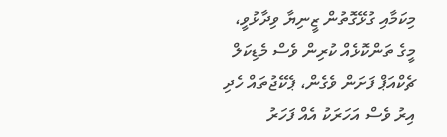މިކަމާއި ގުޅޭގޮތުން ޒީނިޔާ ވިދާޅުވީ، މީގެ ތަންކޮޅެއް ކުރިން ވެސް މެޑިކަލް ޗެކްއަޕް ފަށަން ވެގެން، ޕެކޭޖުތައް ހެދި އިރު ވެސް އަހަރަކު އެއް ފަހަރު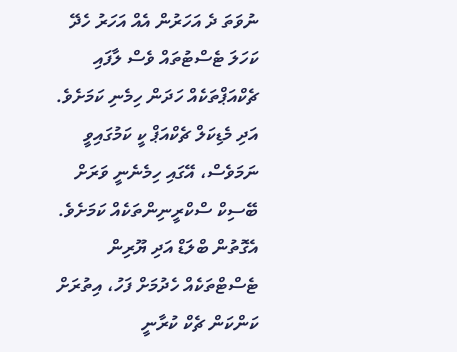ނުވަތަ ދެ އަހަރުން އެއް އަހަރު ހެދޭ ކަހަލަ ޓެސްޓުތައް ވެސް ލާފައި ޗެކްއަޕްތަކެއް ހަދަން ހިމެނި ކަމަށެވެ. އަދި މެޑިކަލް ޗެކްއަޕް ކީ ކަމުގައިވީ ނަމަވެސް، އޭގައި ހިމެނެނީ ވަރަށް ބޭސިކް ސްކްރީނިންތަކެއް ކަމަށެވެ. އެގޮތުން ބްލަޑް އަދި ޔޫރިން ޓެސްޓްތަކެއް ހެދުމަށް ފަހު، އިތުރަށް ކަންކަން ޗެކް ކުރާނީ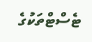ޓެސްޓްތަކުގެ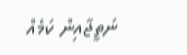ނަތީޖާއިން ކަމެއް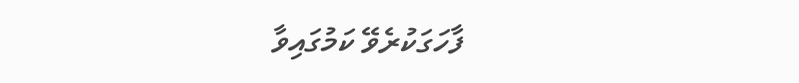ފާހަގަކުރެވޭ ކަމުގައިވާ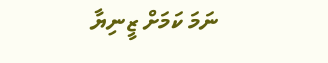ނަމަ ކަމަށް ޒީނިޔާ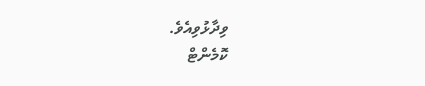ވިދާޅުވިއެވެ.
ކޮމެންޓް